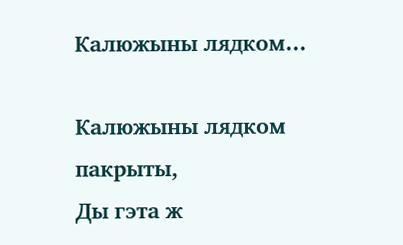Калюжыны лядком...

Калюжыны лядком пакрыты,
Ды гэта ж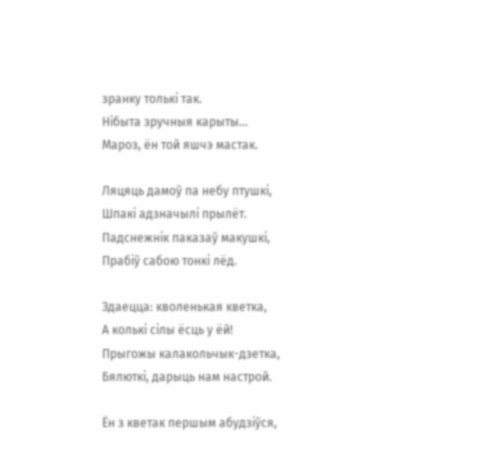зранку толькі так.
Нібыта зручныя карыты…
Мароз, ён той яшчэ мастак.

Ляцяць дамоў па небу птушкі,
Шпакі адзначылі прылёт.
Падснежнік паказаў макушкі,
Прабіў сабою тонкі лёд.

Здаецца: кволенькая кветка,
А колькі сілы ёсць у ёй!
Прыгожы калакольчык-дзетка,
Бялюткі, дарыць нам настрой.

Ён з кветак першым абудзіўся,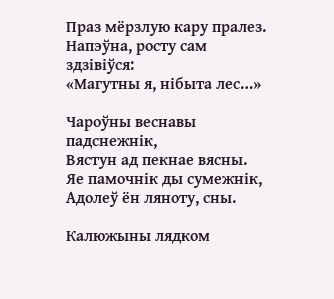Праз мёрзлую кару пралез.
Напэўна, росту сам здзівіўся:
«Магутны я, нібыта лес…»

Чароўны веснавы падснежнік,
Вястун ад пекнае вясны.
Яе памочнік ды сумежнік,
Адолеў ён ляноту, сны.

Калюжыны лядком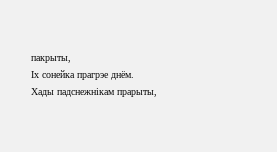пакрыты,
Іх сонейка прагрэе днём.
Хады падснежнікам прарыты,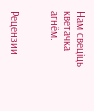Нам свеціць кветачка агнём.


Рецензии